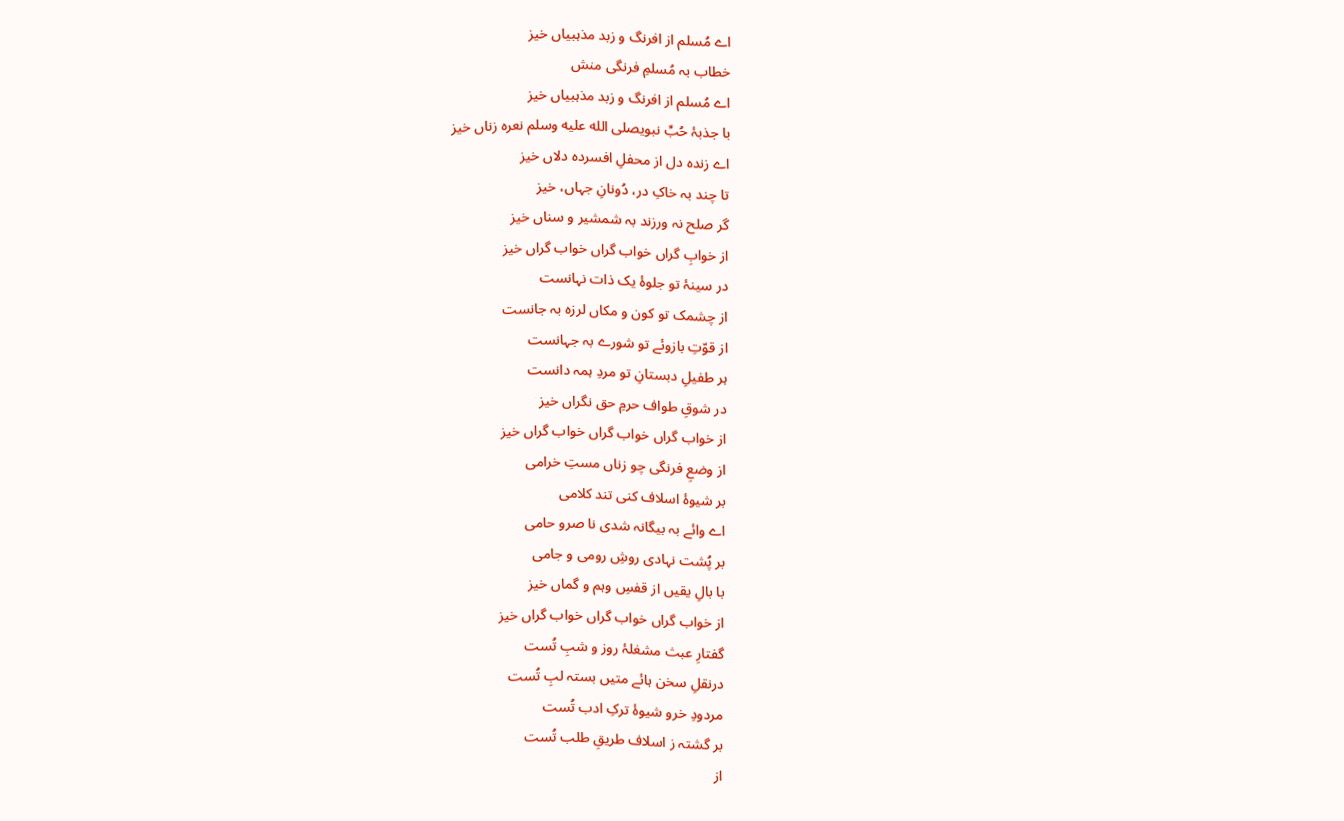اے مُسلم از افرنگ و زبد مذہبیاں خیز
خطاب بہ مُسلمِ فرنگی منش
اے مُسلم از افرنگ و زبد مذہبیاں خیز
با جذبۂ حُبِّ نبویصلى الله عليه وسلم نعرہ زناں خیز
اے زندہ دل از محفلِ افسردہ دلاں خیز
تا چند بہ خاکِ در، دُونانِ جہاں، خیز
گر صلح نہ ورزند بہ شمشیر و سناں خیز
از خوابِ گراں خواب گراں خواب گراں خیز
در سینۂ تو جلوۂ یک ذات نہانست
از چشمک تو کون و مکاں لرزہ بہ جانست
از قوّتِ بازوئے تو شورے بہ جہانست
ہر طفیلِ دبستانِ تو مردِ ہمہ دانست
در شوقِ طواف حرمِ حق نگراں خیز
از خواب گراں خواب گراں خواب گراں خیز
از وضعِ فرنگی چو زناں مستِ خرامی
بر شیوۂ اسلاف کنی تند کلامی
اے وائے بہ بیگانہ شدی نا صرو حامی
بر پُشت نہادی روشِ رومی و جامی
با بالِ یقیں از قفسِ وہم و گماں خیز
از خواب گراں خواب گراں خواب گراں خیز
گفتارِ عبث مشغلۂ روز و شبِ تُست
درنقلِ سخن ہائے متیں بستہ لبِ تُست
مردودِ خرو شیوۂ ترکِ ادب تُست
بر گشتہ ز اسلاف طریقِ طلب تُست
از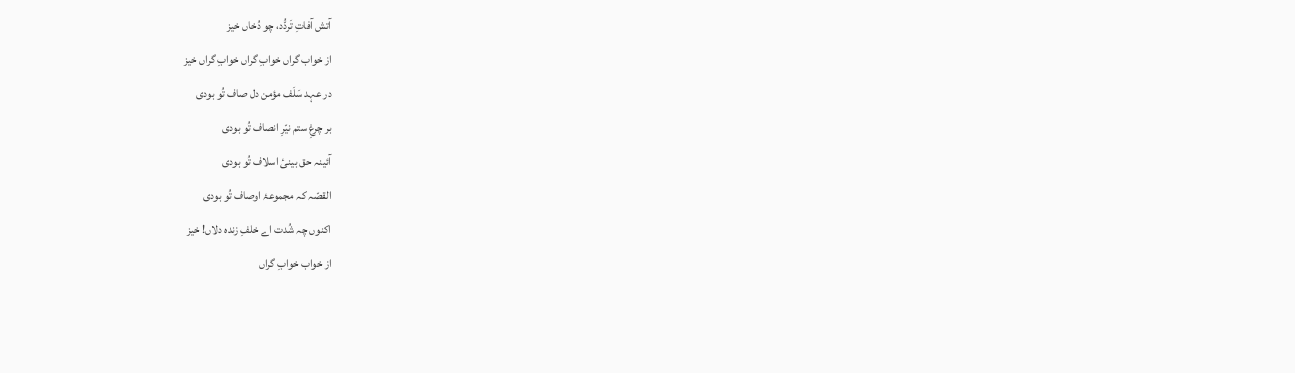آتش آفاتِ تَردُّد، چو دُخاں خیز
از خواب گراں خوابِ گراں خوابِ گراں خیز
در عہد سَلَف مؤمن دل صاف تُو بودی
بر چرغِ ستم نیّرِ انصاف تُو بودی
آئینہ حق بینیٔ اسلاف تُو بودی
القصّہ کہ مجموعۂ اوصاف تُو بودی
اکنوں چہ شُدت اے خلفِ زندہ دلاں! خیز
از خواب خوابِ گراں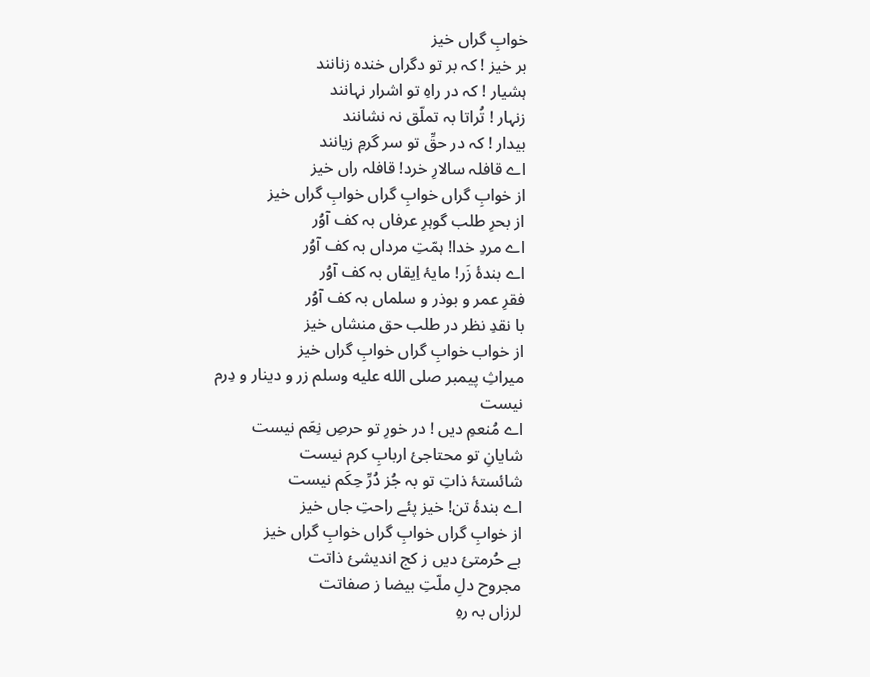خوابِ گراں خیز
بر خیز ! کہ بر تو دگراں خندہ زنانند
ہشیار ! کہ در راہِ تو اشرار نہانند
زنہار ! تُراتا بہ تملّق نہ نشانند
بیدار ! کہ در حقِّ تو سر گرمِ زیانند
اے قافلہ سالارِ خرد! قافلہ راں خیز
از خوابِ گراں خوابِ گراں خوابِ گراں خیز
از بحرِ طلب گوہرِ عرفاں بہ کف آوُر
اے مردِ خدا! ہمّتِ مرداں بہ کف آوُر
اے بندۂ زَر! مایۂ اِیقاں بہ کف آوُر
فقرِ عمر و بوذر و سلماں بہ کف آوُر
با نقدِ نظر در طلب حق منشاں خیز
از خواب خوابِ گراں خوابِ گراں خیز
میراثِ پیمبر صلى الله عليه وسلم زر و دینار و دِرم نیست
اے مُنعمِ دیں ! در خورِ تو حرصِ نِعَم نیست
شایانِ تو محتاجئ اربابِ کرم نیست
شائستۂ ذاتِ تو بہ جُز دُرِّ حِکَم نیست
اے بندۂ تن! خیز پئے راحتِ جاں خیز
از خوابِ گراں خوابِ گراں خوابِ گراں خیز
بے حُرمتیٔ دیں ز کج اندیشیٔ ذاتت
مجروح دلِ ملّتِ بیضا ز صفاتت
لرزاں بہ رہِ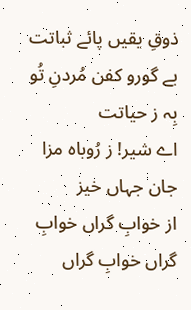ذوقِ یقیں پائے ثباتت
بے گورو کفن مُردنِ تُو بِہ ز حیاتت
اے شیر! ز رُوباہ مزا جان جہاں خیز
از خوابِ گراں خوابِ گراں خوابِ گراں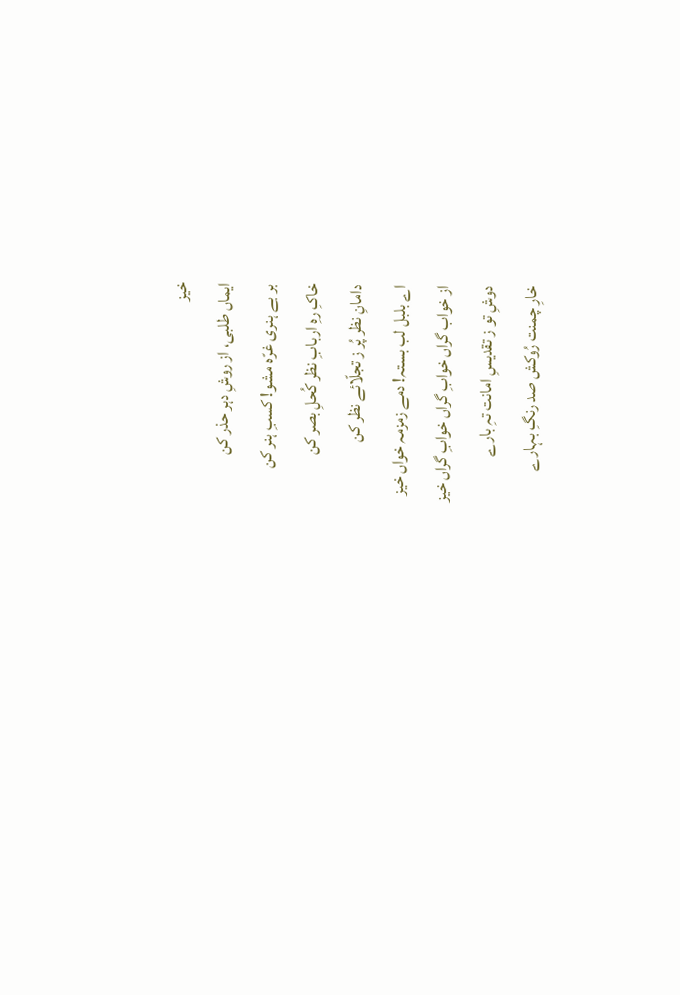خیز
ایماں طلبی، از روشِ دہر حذر کن
بر بے ہنری غرّہ مشو! کسبِ ہنر کن
خاکِ رہِ اربابِ نظر کُحلِ بصر کن
دامانِ نظر پُر ز تجلّائے نظر کن
اے بلبل لب بستہ! دمے زمزمہ خواں خیز
از خواب گراں خوابِ گراں خوابِ گراں خیز
دوشِ تو ز تقدیسِ امانت تہِ بارے
خارِ چمنت رُوکش صد رنگِ بہارے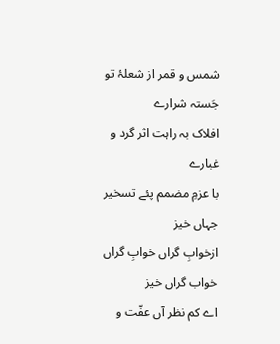شمس و قمر از شعلۂ تو جَستہ شرارے
افلاک بہ راہت اثر گرد و غبارے
با عزمِ مضمم پئے تسخیر جہاں خیز
ازخوابِ گراں خوابِ گراں خواب گراں خیز
اے کم نظر آں عفّت و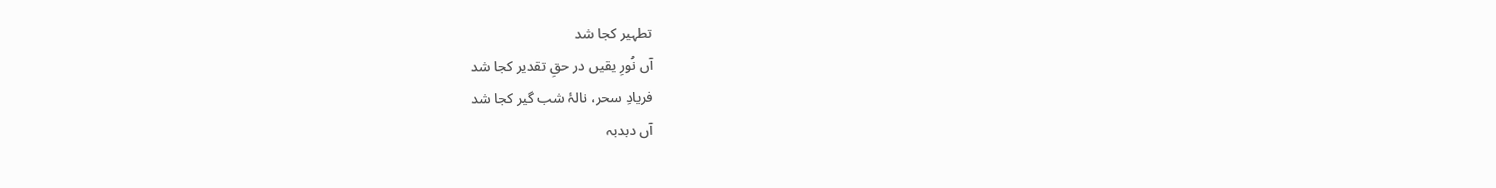تطہیر کجا شد
آں نُورِ یقیں در حقِ تقدیر کجا شد
فریادِ سحر، نالۂ شب گیر کجا شد
آں دبدبہ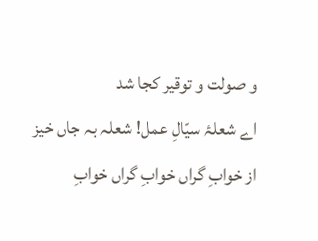و صولت و توقیر کجا شد
اے شعلۂ سیّالِ عمل! شعلہ بہ جاں خیز
از خوابِ گراں خوابِ گراں خوابِ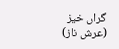گراں خیز
(عرش ناز)